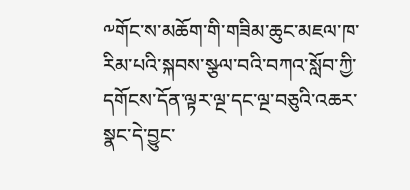༸གོང་ས་མཆོག་གི་གཟིམ་ཆུང་མཇལ་ཁ་རིམ་པའི་སྐབས་སྩལ་བའི་བཀའ་སློབ་ཀྱི་དགོངས་དོན་ལྟར་ལྔ་དང་ལྔ་བཅུའི་འཆར་སྣང་དེ་བྱུང་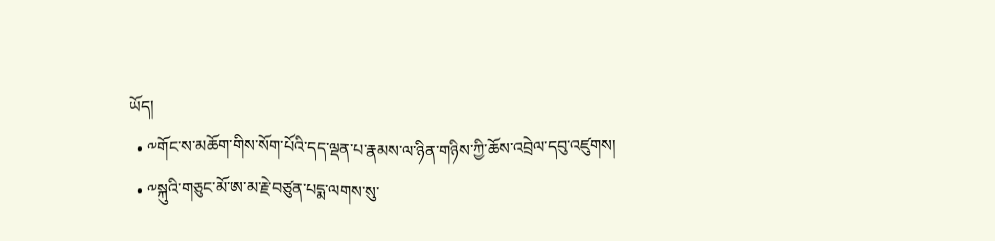ཡོད།
  • ༸གོང་ས་མཆོག་གིས་སོག་པོའི་དད་ལྡན་པ་རྣམས་ལ་ཉིན་གཉིས་ཀྱི་ཆོས་འབྲེལ་དབུ་འཛུགས།
  • ༸སྐུའི་གཅུང་མོ་ཨ་མ་རྗེ་བཙུན་པདྨ་ལགས་སུ་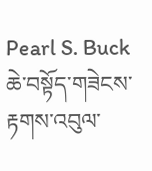Pearl S. Buck ཆེ་བསྟོད་གཟེངས་རྟགས་འབུལ་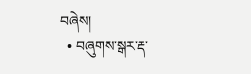བཞེས།
  • བཞུགས་སྒར་རྡ་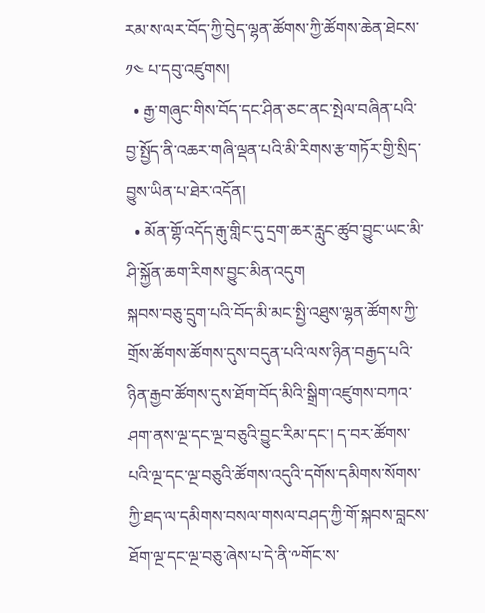རམ་ས་ལར་བོད་ཀྱི་བེུད་ལྷན་ཚོགས་ཀྱི་ཚོགས་ཆེན་ཐེངས་ ༡༤ པ་དབུ་འཛུགས།
  • རྒྱ་གཞུང་གིས་བོད་དང་ཤིན་ཅང་ནང་སྤེལ་བཞིན་པའི་བྱ་སྤྱོད་ནི་འཆར་གཞི་ལྡན་པའི་མི་རིགས་རྩ་གཏོར་གྱི་སྲིད་བྱུས་ཡིན་པ་ཐེར་འདོན།
  • མོན་གྷོ་འདོད་རྒུ་གླིང་དུ་དྲག་ཆར་རླུང་ཚུབ་བྱུང་ཡང་མི་ཤི་སྐྱོན་ཆག་རིགས་བྱུང་མིན་འདུག
སྐབས་བཅུ་དྲུག་པའི་བོད་མི་མང་སྤྱི་འཐུས་ལྷན་ཚོགས་ཀྱི་གྲོས་ཚོགས་ཚོགས་དུས་བདུན་པའི་ལས་ཉིན་བརྒྱད་པའི་ཉིན་རྒྱབ་ཚོགས་དུས་ཐོག་བོད་མིའི་སྒྲིག་འཛུགས་བཀའ་ཤག་ནས་ལྔ་དང་ལྔ་བཅུའི་བྱུང་རིམ་དང་། ད་བར་ཚོགས་པའི་ལྔ་དང་ལྔ་བཅུའི་ཚོགས་འདུའི་དགོས་དམིགས་སོགས་ཀྱི་ཐད་ལ་དམིགས་བསལ་གསལ་བཤད་ཀྱི་གོ་སྐབས་བླངས་ཐོག་ལྔ་དང་ལྔ་བཅུ་ཞེས་པ་དེ་ནི་༸གོང་ས་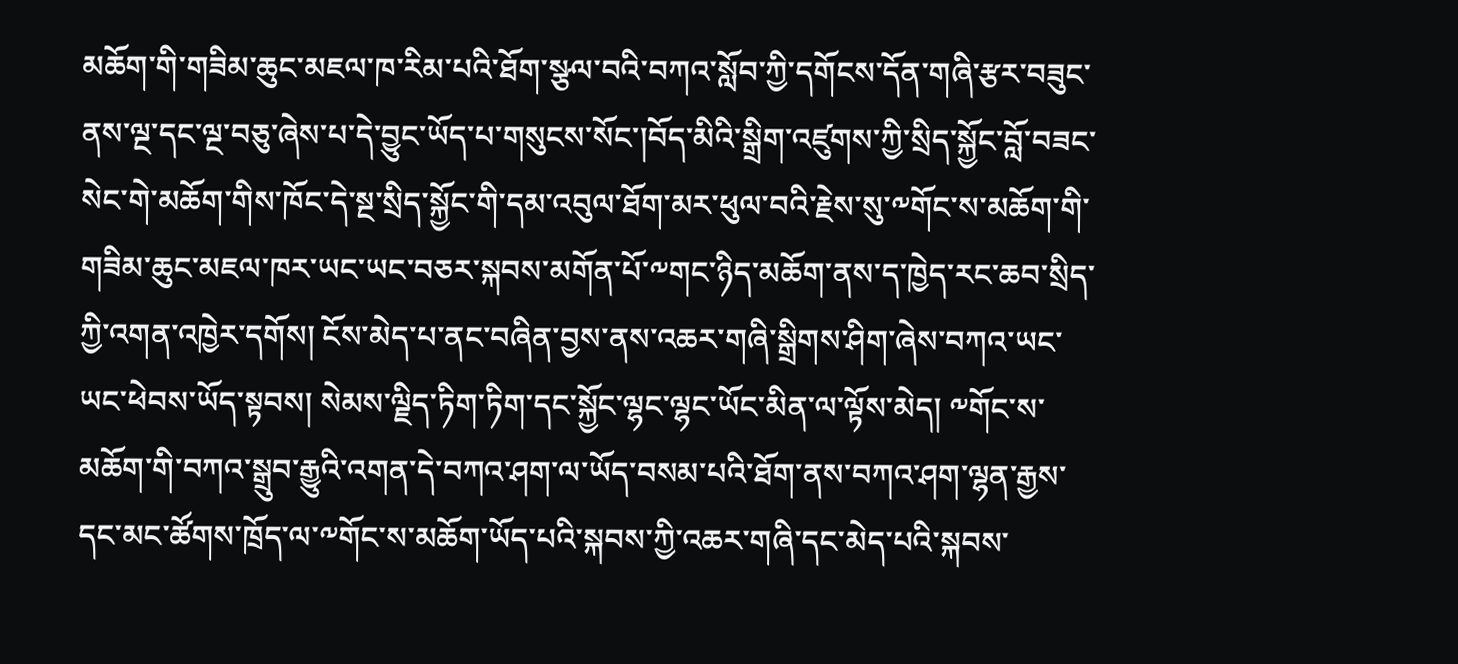མཆོག་གི་གཟིམ་ཆུང་མཇལ་ཁ་རིམ་པའི་ཐོག་སྩལ་བའི་བཀའ་སློབ་ཀྱི་དགོངས་དོན་གཞི་རྩར་བཟུང་ནས་ལྔ་དང་ལྔ་བཅུ་ཞེས་པ་དེ་བྱུང་ཡོད་པ་གསུངས་སོང་།བོད་མིའི་སྒྲིག་འཛུགས་ཀྱི་སྲིད་སྐྱོང་བློ་བཟང་སེང་གེ་མཆོག་གིས་ཁོང་དེ་སྔ་སྲིད་སྐྱོང་གི་དམ་འབུལ་ཐོག་མར་ཕུལ་བའི་རྗེས་སུ་༸གོང་ས་མཆོག་གི་གཟིམ་ཆུང་མཇལ་ཁར་ཡང་ཡང་བཅར་སྐབས་མགོན་པོ་༸གང་ཉིད་མཆོག་ནས་ད་ཁྱེད་རང་ཆབ་སྲིད་ཀྱི་འགན་འཁྱེར་དགོས། ངོས་མེད་པ་ནང་བཞིན་བྱས་ནས་འཆར་གཞི་སྒྲིགས་ཤིག་ཞེས་བཀའ་ཡང་ཡང་ཕེབས་ཡོད་སྟབས། སེམས་ལྗིད་ཏིག་ཏིག་དང་སྐྱོང་ལྷང་ལྷང་ཡོང་མིན་ལ་ལྟོས་མེད། ༸གོང་ས་མཆོག་གི་བཀའ་སྒྲུབ་རྒྱུའི་འགན་དེ་བཀའ་ཤག་ལ་ཡོད་བསམ་པའི་ཐོག་ནས་བཀའ་ཤག་ལྷན་རྒྱས་དང་མང་ཚོགས་ཁྲོད་ལ་༸གོང་ས་མཆོག་ཡོད་པའི་སྐབས་ཀྱི་འཆར་གཞི་དང་མེད་པའི་སྐབས་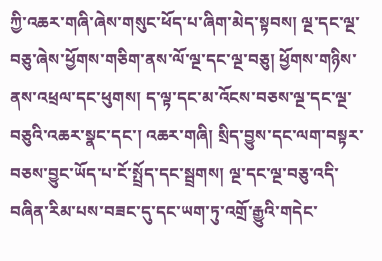ཀྱི་འཆར་གཞི་ཞེས་གསུང་ཕོད་པ་ཞིག་མེད་སྟབས། ལྔ་དང་ལྔ་བཅུ་ཞེས་ཕྱོགས་གཅིག་ནས་ལོ་ལྔ་དང་ལྔ་བཅུ། ཕྱོགས་གཉིས་ནས་འཕྲལ་དང་ཕུགས། ད་ལྟ་དང་མ་འོངས་བཅས་ལྔ་དང་ལྔ་བཅུའི་འཆར་སྣང་དང་། འཆར་གཞི། སྲིད་བྱུས་དང་ལག་བསྟར་བཅས་བྱུང་ཡོད་པ་ངོ་སྤྲོད་དང་སྦྲགས། ལྔ་དང་ལྔ་བཅུ་འདི་བཞིན་རིམ་པས་བཟང་དུ་དང་ཡག་ཏུ་འགྲོ་རྒྱུའི་གདེང་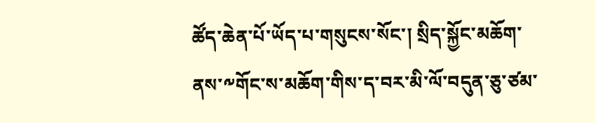ཚོད་ཆེན་པོ་ཡོད་པ་གསུངས་སོང་། སྲིད་སྐྱོང་མཆོག་ནས་༸གོང་ས་མཆོག་གིས་ད་བར་མི་ལོ་བདུན་ཅུ་ཙམ་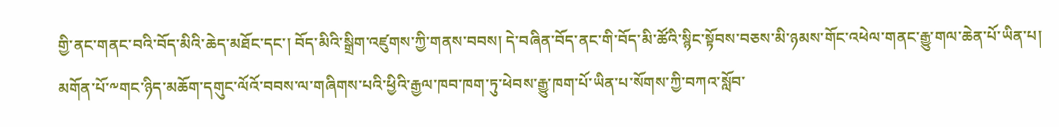གྱི་ནང་གནང་བའི་བོད་མིའི་ཆེད་མཐོང་དང་། བོད་མིའི་སྒྲིག་འཛུགས་ཀྱི་གནས་བབས། དེ་བཞིན་བོད་ནང་གི་བོད་མི་ཚོའི་སྙིང་སྟོབས་བཅས་མི་ཉམས་གོང་འཕེལ་གནང་རྒྱུ་གལ་ཆེན་པོ་ཡིན་པ། མགོན་པོ་༸གང་ཉིད་མཆོག་དགུང་ལོའོ་བབས་ལ་གཞིགས་པའི་ཕྱིའི་རྒྱལ་ཁབ་ཁག་ཏུ་ཕེབས་རྒྱུ་ཁག་པོ་ཡིན་པ་སོགས་ཀྱི་བཀའ་སློབ་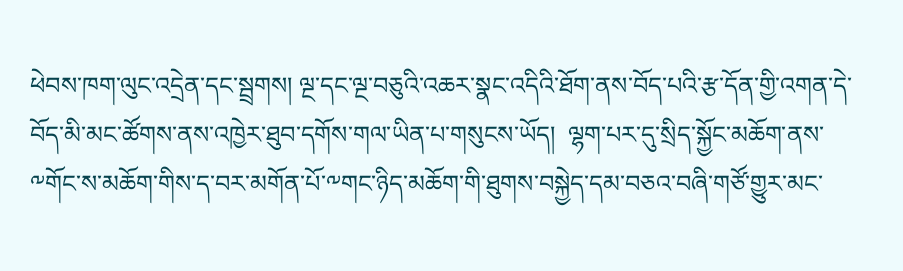ཕེབས་ཁག་ལུང་འདྲེན་དང་སྦྲགས། ལྔ་དང་ལྔ་བཅུའི་འཆར་སྣང་འདིའི་ཐོག་ནས་བོད་པའི་རྩ་དོན་གྱི་འགན་དེ་བོད་མི་མང་ཚོགས་ནས་འཁྱེར་ཐུབ་དགོས་གལ་ཡིན་པ་གསུངས་ཡོད།  ལྷག་པར་དུ་སྲིད་སྐྱོང་མཆོག་ནས་༸གོང་ས་མཆོག་གིས་ད་བར་མགོན་པོ་༸གང་ཉིད་མཆོག་གི་ཐུགས་བསྐྱེད་དམ་བཅའ་བཞི་གཙོ་གྱུར་མང་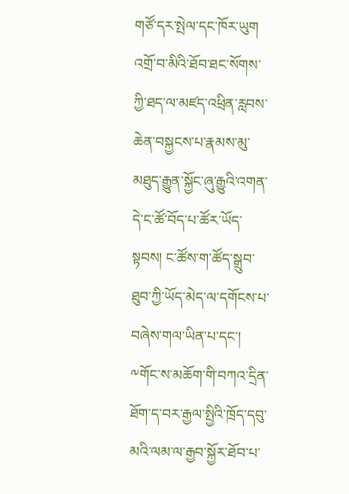གཙོ་དར་སྤེལ་དང་ཁོར་ཡུག འགྲོ་བ་མིའི་ཐོབ་ཐང་སོགས་ཀྱི་ཐད་ལ་མཛད་འཕྲིན་རླབས་ཆེན་བསྐྱངས་པ་རྣམས་མུ་མཐུད་རྒྱུན་སྐྱོང་ཞུ་རྒྱུའི་འགན་དེ་ང་ཚོ་བོད་པ་ཚོར་ཡོད་སྟབས། ང་ཚོས་ག་ཚོད་སྒྲུབ་ཐུབ་ཀྱི་ཡོད་མེད་ལ་དགོངས་པ་བཞེས་གལ་ཡིན་པ་དང་། ༸གོང་ས་མཆོག་གི་བཀའ་དྲིན་ཐོག་ད་བར་རྒྱལ་སྤྱིའི་ཁྲོད་དབུ་མའི་ལམ་ལ་རྒྱབ་སྐྱོར་ཐོབ་པ་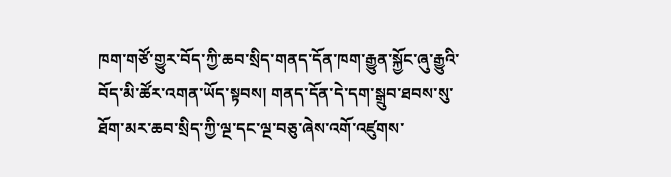ཁག་གཙོ་གྱུར་བོད་ཀྱི་ཆབ་སྲིད་གནད་དོན་ཁག་རྒྱུན་སྐྱོང་ཞུ་རྒྱུའི་བོད་མི་ཚོར་འགན་ཡོད་སྟབས། གནད་དོན་དེ་དག་སྒྲུབ་ཐབས་སུ་ཐོག་མར་ཆབ་སྲིད་ཀྱི་ལྔ་དང་ལྔ་བཅུ་ཞེས་འགོ་འཛུགས་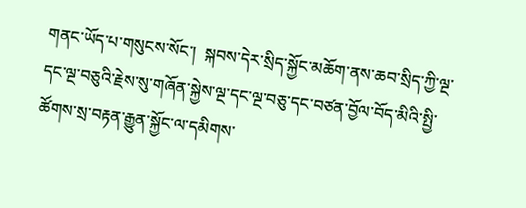གནང་ཡོད་པ་གསུངས་སོང་།  སྐབས་དེར་སྲིད་སྐྱོང་མཆོག་ནས་ཆབ་སྲིད་ཀྱི་ལྔ་དང་ལྔ་བཅུའི་རྗེས་སུ་གཞོན་སྐྱེས་ལྔ་དང་ལྔ་བཅུ་དང་བཙན་བྱོལ་བོད་མིའི་སྤྱི་ཚོགས་སྲ་བརྟན་རྒྱུན་སྐྱོང་ལ་དམིགས་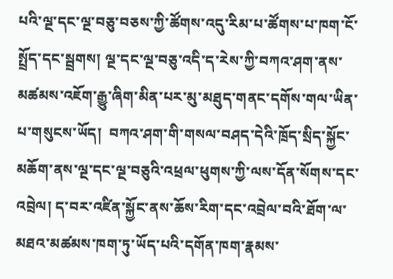པའི་ལྔ་དང་ལྔ་བཅུ་བཅས་ཀྱི་ཚོགས་འདུ་རིམ་པ་ཚོགས་པ་ཁག་ངོ་སྤྲོད་དང་སྦྲགས། ལྔ་དང་ལྔ་བཅུ་འདི་ད་རེས་ཀྱི་བཀའ་ཤག་ནས་མཚམས་འཇོག་རྒྱུ་ཞིག་མིན་པར་མུ་མཐུད་གནང་དགོས་གལ་ཡིན་པ་གསུངས་ཡོད།  བཀའ་ཤག་གི་གསལ་བཤད་དེའི་ཁྲོད་སྲིད་སྐྱོང་མཆོག་ནས་ལྔ་དང་ལྔ་བཅུའི་འཕྲལ་ཕུགས་ཀྱི་ལས་དོན་སོགས་དང་འབྲེལ། ད་བར་འཛིན་སྐྱོང་ནས་ཆོས་རིག་དང་འབྲེལ་བའི་ཐོག་ལ་མཐའ་མཚམས་ཁག་ཏུ་ཡོད་པའི་དགོན་ཁག་རྣམས་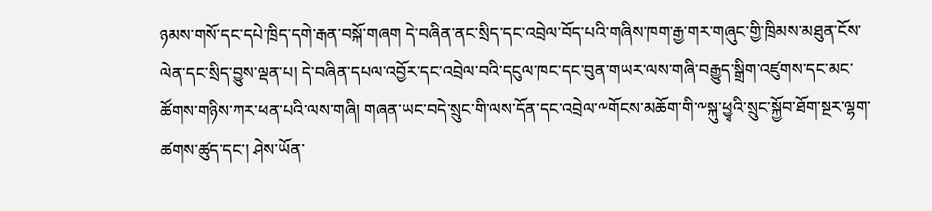ཉམས་གསོ་དང་དཔེ་ཁྲིད་དགེ་རྒན་བསྐོ་གཞག དེ་བཞིན་ནང་སྲིད་དང་འབྲེལ་བོད་པའི་གཞིས་ཁག་རྒྱ་གར་གཞུང་གྱི་ཁྲིམས་མཐུན་ངོས་ལེན་དང་སྲིད་བྱུས་ལྡན་པ། དེ་བཞིན་དཔལ་འབྱོར་དང་འབྲེལ་བའི་དངུལ་ཁང་དང་བུན་གཡར་ལས་གཞི་བརྒྱུད་སྒྲིག་འཛུགས་དང་མང་ཚོགས་གཉིས་ཀར་ཕན་པའི་ལས་གཞི། གཞན་ཡང་བདེ་སྲུང་གི་ལས་དོན་དང་འབྲེལ་༸གོངས་མཆོག་གི་༸སྐུ་ཕྱྭའི་སྲུང་སྐྱོབ་ཐོག་སྔར་ལྷག་ཚགས་ཚུད་དང་། ཤེས་ཡོན་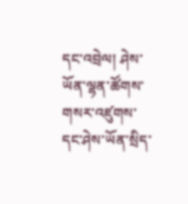དང་འབྲེལ། ཤེས་ཡོན་ལྷན་ཚོགས་གསར་འཛུགས་དང་ཤེས་ཡོན་སྲིད་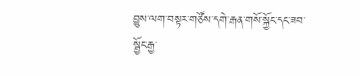བྱུས་ལག་བསྟར་གཙོས་དགེ་རྒན་གསོ་སྐྱོང་དང་ཟབ་སྦྱོང་རྒྱ་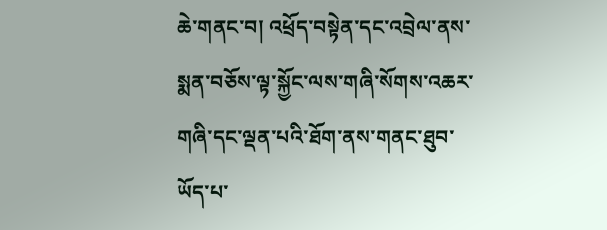ཆེ་གནང་བ། འཕྲོད་བསྟེན་དང་འབྲེལ་ནས་སྨན་བཅོས་ལྟ་སྐྱོང་ལས་གཞི་སོགས་འཆར་གཞི་དང་ལྡན་པའི་ཐོག་ནས་གནང་ཐུབ་ཡོད་པ་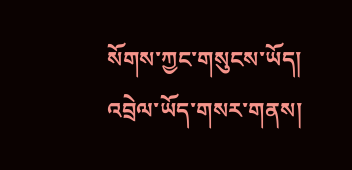སོགས་ཀྱང་གསུངས་ཡོད།
འབྲེལ་ཡོད་གསར་གནས།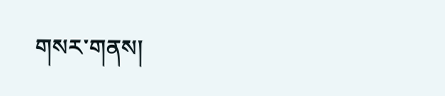གསར་གནས།